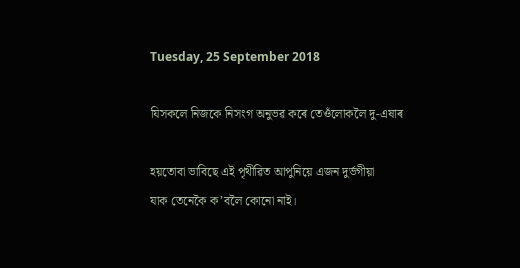Tuesday, 25 September 2018

যিসকলে নিজকে নিসংগ অনুভৱ কৰে তেওঁলোকলৈ দু-এষাৰ

হয়তোবা ভাবিছে এই পৃথীৱিত আপুনিয়ে এজন দুৰ্ভগীয়া
যাক তেনেকৈ ক’বলৈ কোনো নাই।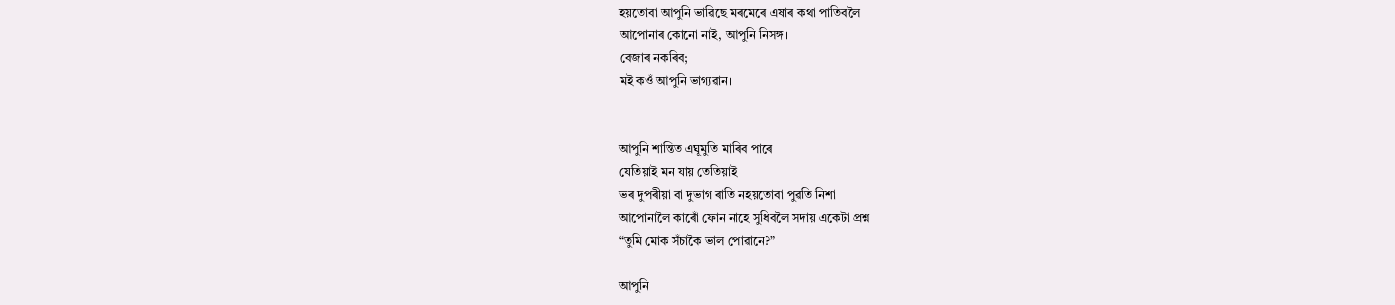হয়তোবা আপুনি ভাৱিছে মৰমেৰে এষাৰ কথা পাতিবলৈ
আপোনাৰ কোনো নাই, আপুনি নিসঙ্গ।
বেজাৰ নকৰিব;
মই কওঁ আপুনি ভাগ্যৱান।


আপুনি শান্তিত এঘূমুতি মাৰিব পাৰে
যেতিয়াই মন যায় তেতিয়াই
ভৰ দুপৰীয়া বা দুভাগ ৰাতি নহয়তোবা পুৱতি নিশা
আপোনালৈ কাৰোঁ ফোন নাহে সুধিবলৈ সদায় একেটা প্ৰশ্ন
“তুমি মোক সঁচাকৈ ভাল পোৱানে?”

আপুনি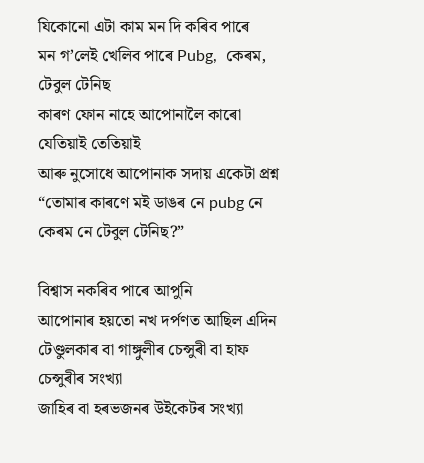যিকোনো এটা কাম মন দি কৰিব পাৰে
মন গ’লেই খেলিব পাৰে Pubg,  কেৰম, টেবুল টেনিছ
কাৰণ ফোন নাহে আপোনালৈ কাৰো যেতিয়াই তেতিয়াই
আৰু নুসোধে আপোনাক সদায় একেটা প্ৰশ্ন
“তোমাৰ কাৰণে মই ডাঙৰ নে pubg নে কেৰম নে টেবুল টেনিছ?”

বিশ্বাস নকৰিব পাৰে আপুনি
আপোনাৰ হয়তো নখ দৰ্পণত আছিল এদিন
টেণ্ডুলকাৰ বা গাঙ্গুলীৰ চেন্সুৰী বা হাফ চেন্সুৰীৰ সংখ্যা
জাহিৰ বা হৰভজনৰ উইকেটৰ সংখ্যা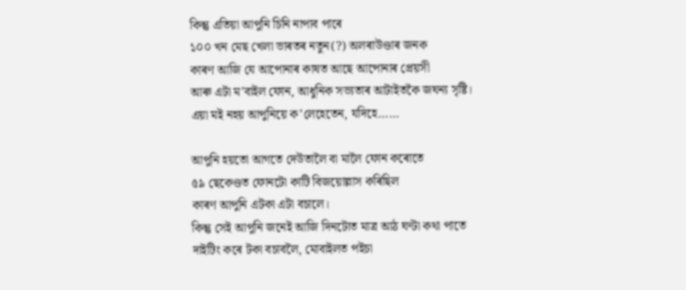কিন্তু এতিয়া আপুনি চিনি নাপাব পাৰে
১০০ খন মেছ খেলা ভাৰতৰ নতুন(?) অলৰাউণ্ডাৰ জনক
কাৰণ আজি যে আপোনাৰ কাষত আছে আপোনাৰ প্ৰেয়সী
আৰু এটা ম’বাইল ফোন, আধুনিক সভ্যতাৰ আটাইতকৈ জঘন্য সৃষ্টি।
এয়া মই নহয় আপুনিয়ে ক’লেহেতেন, যদিহে……

আপুনি হয়তো আগতে দেউতালৈ বা মালৈ ফোন কৰোতে
৫৯ ছেকেণ্ডত ফোনটো কাটি বিজয়োল্লাস কৰিছিল
কাৰণ আপুনি এটকা এটা বচালে।
কিন্তু সেই আপুনি জনেই আজি দিনটোত মাত্ৰ আঠ ঘণ্টা কথা পাতে
দাইটিং কৰে টকা বচাবলৈ, মোবাইলত পইচা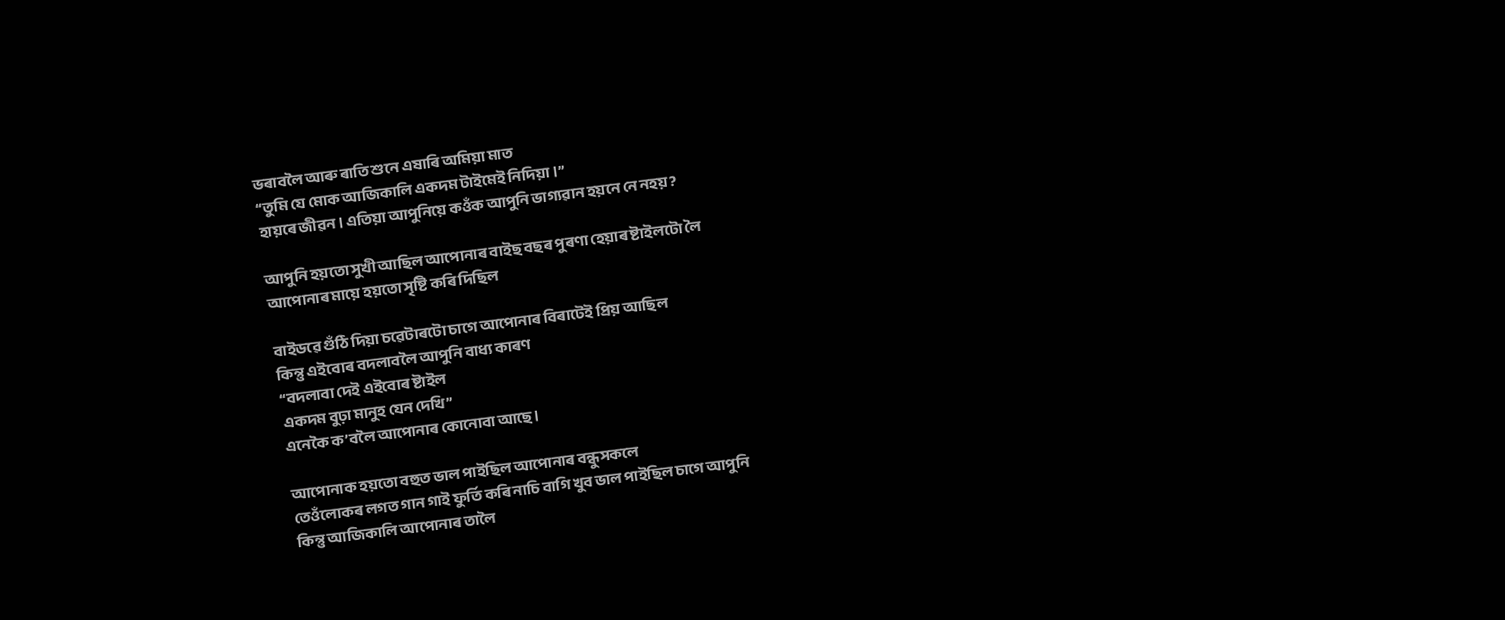ভৰাবলৈ আৰু ৰাতি শুনে এষাৰি অমিয়া মাত
“তুমি যে মোক আজিকালি একদম টাইমেই নিদিয়া।”
হায়ৰে জীৱন। এতিয়া আপুনিয়ে কওঁক আপুনি ভাগ্যৱান হয়নে নে নহয়?

আপুনি হয়তো সুখী আছিল আপোনাৰ বাইছ বছৰ পুৰণা হেয়াৰ ষ্টাইলটো লৈ
আপোনাৰ মায়ে হয়তো সৃষ্টি কৰি দিছিল

বাইডৱে গুঁঠি দিয়া চৱেটাৰটো চাগে আপোনাৰ বিৰাটেই প্ৰিয় আছিল
কিন্তু এইবোৰ বদলাবলৈ আপুনি বাধ্য কাৰণ
“বদলাবা দেই এইবোৰ ষ্টাইল
একদম বুঢ়া মানুহ যেন দেখি”
এনেকৈ ক’বলৈ আপোনাৰ কোনোবা আছে।

আপোনাক হয়তো বহুত ভাল পাইছিল আপোনাৰ বন্ধুসকলে
তেওঁলোকৰ লগত গান গাই ফুৰ্তি কৰি নাচি বাগি খুব ভাল পাইছিল চাগে আপুনি
কিন্তু আজিকালি আপোনাৰ তালৈ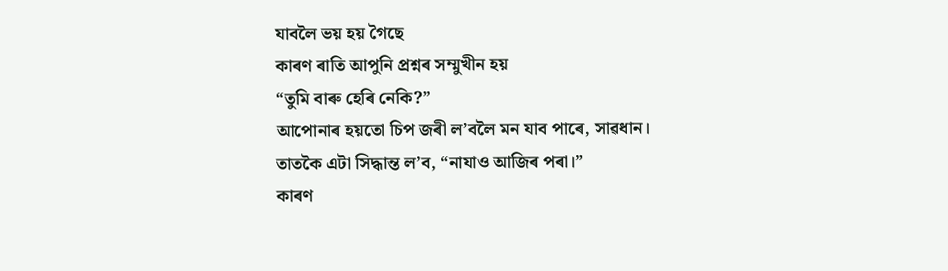যাবলৈ ভয় হয় গৈছে
কাৰণ ৰাতি আপুনি প্ৰশ্নৰ সম্মুখীন হয়
“তুমি বাৰু হেৰি নেকি?”
আপোনাৰ হয়তো চিপ জৰী ল’বলৈ মন যাব পাৰে, সাৱধান।
তাতকৈ এটা সিদ্ধান্ত ল’ব, “নাযাও আজিৰ পৰা।”
কাৰণ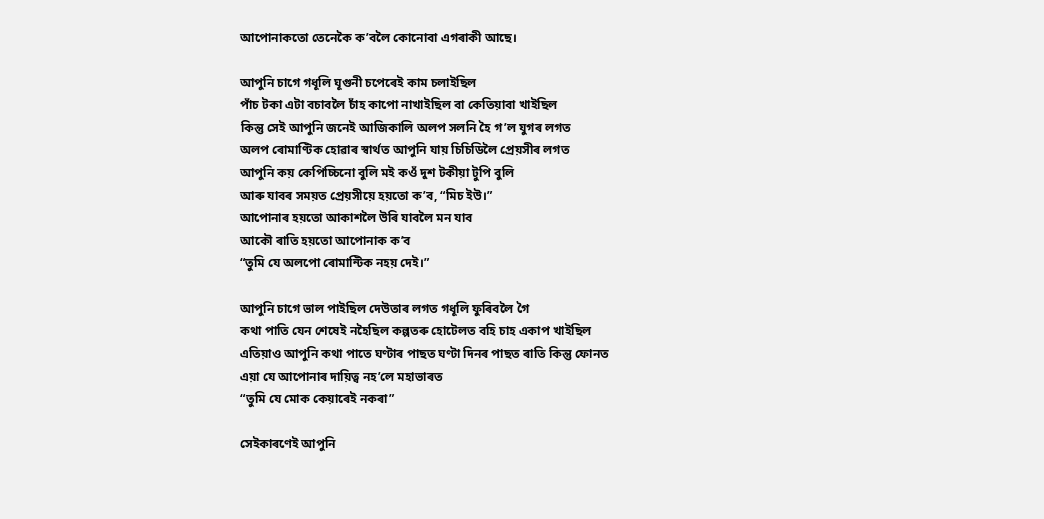আপোনাকতো তেনেকৈ ক’বলৈ কোনোবা এগৰাকী আছে।

আপুনি চাগে গধূলি ঘূগুনী চপেৰেই কাম চলাইছিল
পাঁচ টকা এটা বচাবলৈ চাঁহ কাপো নাখাইছিল বা কেতিয়াবা খাইছিল
কিন্তু সেই আপুনি জনেই আজিকালি অলপ সলনি হৈ গ’ল যুগৰ লগত
অলপ ৰোমাণ্টিক হোৱাৰ স্বাৰ্থত আপুনি যায় চিচিডিলৈ প্ৰেয়সীৰ লগত
আপুনি কয় কেপিচ্চিনো বুলি মই কওঁ দুশ টকীয়া টুপি বুলি
আৰু যাবৰ সময়ত প্ৰেয়সীয়ে হয়তো ক’ব, “মিচ ইউ।”
আপোনাৰ হয়তো আকাশলৈ উৰি যাবলৈ মন যাব
আকৌ ৰাতি হয়তো আপোনাক ক’ব
“তুমি যে অলপো ৰোমান্টিক নহয় দেই।”

আপুনি চাগে ভাল পাইছিল দেউতাৰ লগত গধূলি ফুৰিবলৈ গৈ
কথা পাতি যেন শেষেই নহৈছিল কল্পতৰু হোটেলত বহি চাহ একাপ খাইছিল
এতিয়াও আপুনি কথা পাতে ঘণ্টাৰ পাছত ঘণ্টা দিনৰ পাছত ৰাতি কিন্তু ফোনত
এয়া যে আপোনাৰ দায়িত্ব নহ’লে মহাভাৰত
“তুমি যে মোক কেয়াৰেই নকৰা”

সেইকাৰণেই আপুনি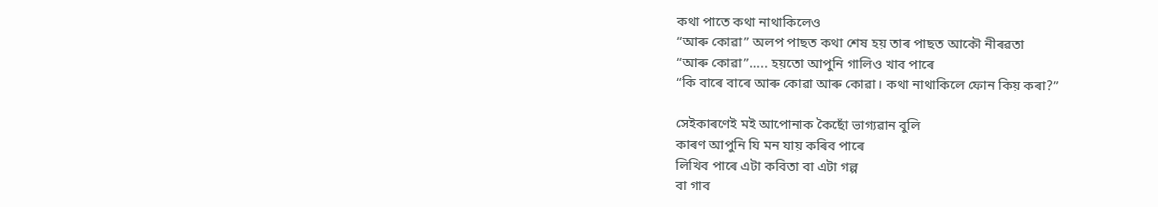কথা পাতে কথা নাথাকিলেও
“আৰু কোৱা” অলপ পাছত কথা শেষ হয় তাৰ পাছত আকৌ নীৰৱতা
“আৰু কোৱা”….. হয়তো আপুনি গালিও খাব পাৰে
“কি বাৰে বাৰে আৰু কোৱা আৰু কোৱা। কথা নাথাকিলে ফোন কিয় কৰা?”

সেইকাৰণেই মই আপোনাক কৈছোঁ ভাগ্যৱান বুলি
কাৰণ আপুনি যি মন যায় কৰিব পাৰে
লিখিব পাৰে এটা কবিতা বা এটা গল্প
বা গাব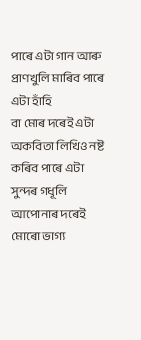পাৰে এটা গান আৰু প্ৰাণখুলি মাৰিব পাৰে এটা হাঁহি
বা মোৰ দৰেই এটা অকবিতা লিখিও নষ্ট কৰিব পাৰে এটা সুন্দৰ গধূলি
আপোনাৰ দৰেই মোৰো ভাগ্য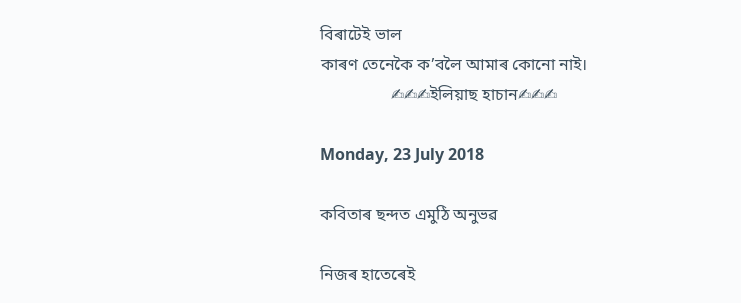বিৰাটেই ভাল
কাৰণ তেনেকৈ ক’বলৈ আমাৰ কোনো নাই।
                 ✍✍✍ইলিয়াছ হাচান✍✍✍

Monday, 23 July 2018

কবিতাৰ ছন্দত এমুঠি অনুভৱ

নিজৰ হাতেৰেই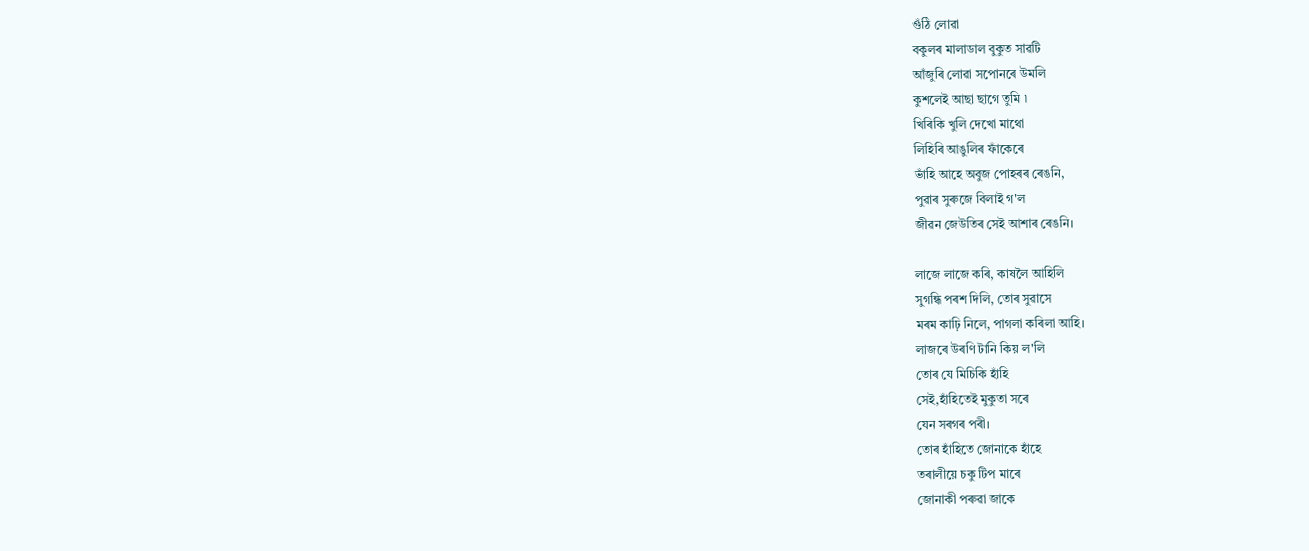গুঁঠি লোৱা
বকুলৰ মালাডাল বুকুত সাৱটি
আঁজুৰি লোৱা সপোনৰে উমলি
কুশলেই আছা ছাগে তুমি ৷
খিৰিকি খুলি দেখো মাথো
লিহিৰি আঙুলিৰ ফাঁকেৰে
ভাঁহি আহে অবুজ পোহৰৰ ৰেঙনি,
পুৱাৰ সুৰুজে বিলাই গ'ল
জীৱন জেউতিৰ সেই আশাৰ ৰেঙনি।

লাজে লাজে কৰি, কাষলৈ আহিলি
সুগন্ধি পৰশ দিলি, তোৰ সুৱাসে
মৰম কাঢ়ি নিলে, পাগলা কৰিলা আহি।
লাজৰে উৰণি টানি কিয় ল'লি
তোৰ যে মিচিকি হাঁহি
সেই,হাঁহিতেই মুকুতা সৰে
যেন সৰগৰ পৰী।
তোৰ হাঁহিতে জোনাকে হাঁহে
তৰালীয়ে চকু টিপ মাৰে
জোনাকী পৰুৱা জাকে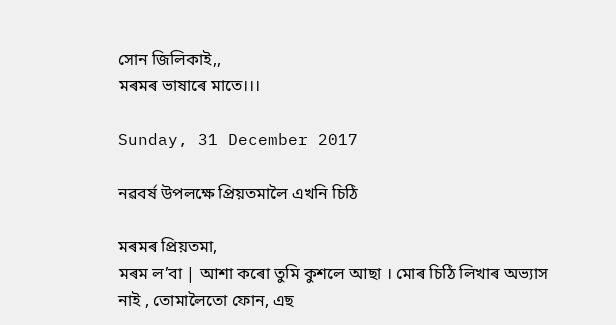সোন জিলিকাই,,
মৰমৰ ভাষাৰে মাতে।।।

Sunday, 31 December 2017

নৱবৰ্ষ উপলক্ষে প্ৰিয়তমালৈ এখনি চিঠি

মৰমৰ প্ৰিয়তমা,
মৰম ল’বা | আশা কৰো তুমি কুশলে আছা । মোৰ চিঠি লিখাৰ অভ্যাস
নাই , তোমালৈতো ফোন, এছ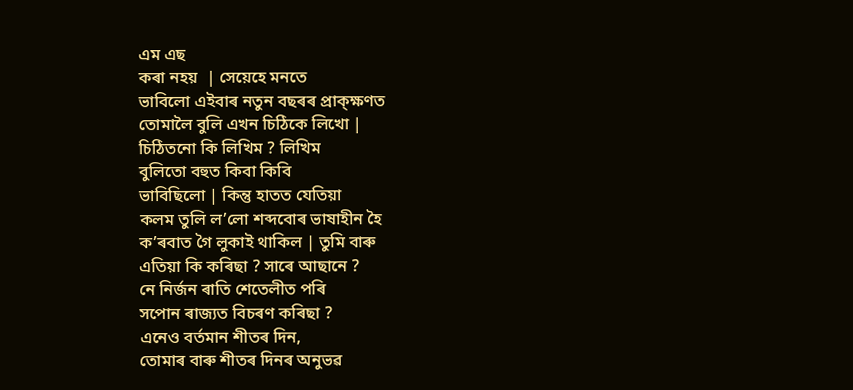এম এছ
কৰা নহয়  | সেয়েহে মনতে
ভাবিলো এইবাৰ নতুন বছৰৰ প্ৰাক্ক্ষণত
তোমালৈ বুলি এখন চিঠিকে লিখো |
চিঠিতনো কি লিখিম ? লিখিম
বুলিতো বহুত কিবা কিবি
ভাবিছিলো | কিন্তু হাতত যেতিয়া
কলম তুলি ল’লো শব্দবোৰ ভাষাহীন হৈ
ক’ৰবাত গৈ লুকাই থাকিল | তুমি বাৰু
এতিয়া কি কৰিছা ? সাৰে আছানে ?
নে নিৰ্জন ৰাতি শেতেলীত পৰি
সপোন ৰাজ্যত বিচৰণ কৰিছা ?
এনেও বৰ্তমান শীতৰ দিন,
তোমাৰ বাৰু শীতৰ দিনৰ অনুভৱ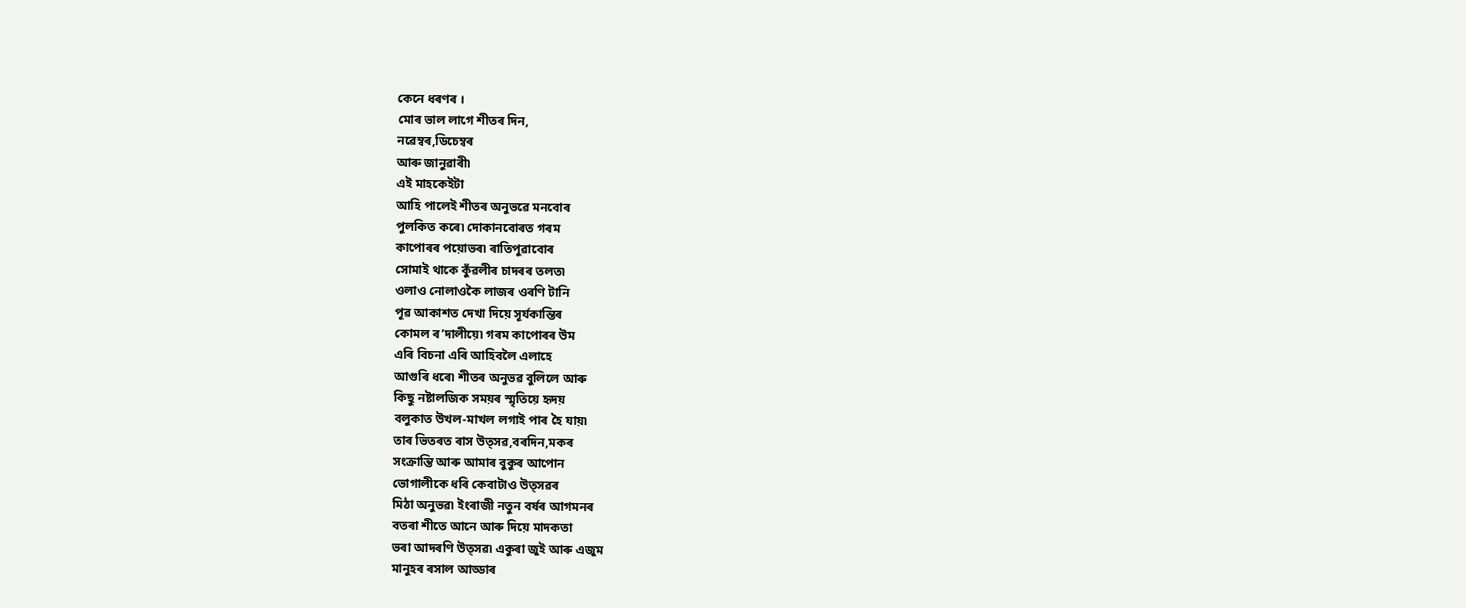কেনে ধৰণৰ ।
মোৰ ভাল লাগে শীতৰ দিন,
নৱেম্বৰ,ডিচেম্বৰ
আৰু জানুৱাৰী৷
এই মাহকেইটা
আহি পালেই শীতৰ অনুভৱে মনবোৰ
পুলকিত কৰে৷ দোকানবোৰত গৰম
কাপোৰৰ পয়োভৰ৷ ৰাতিপুৱাবোৰ
সোমাই থাকে কুঁৱলীৰ চাদৰৰ তলত৷
ওলাও নোলাওকৈ লাজৰ ওৰণি টানি
পূৱ আকাশত দেখা দিয়ে সূৰ্যকান্তিৰ
কোমল ৰ’দালীয়ে৷ গৰম কাপোৰৰ উম
এৰি বিচনা এৰি আহিবলৈ এলাহে
আগুৰি ধৰে৷ শীতৰ অনুভৱ বুলিলে আৰু
কিছু নষ্টালজিক সময়ৰ স্মৃতিয়ে হৃদয়
বলুকাত উখল-মাখল লগাই পাৰ হৈ যায়৷
তাৰ ভিতৰত ৰাস উত্সৱ,বৰদিন,মকৰ
সংক্ৰান্তি আৰু আমাৰ বুকুৰ আপোন
ভোগালীকে ধৰি কেবাটাও উত্সৱৰ
মিঠা অনুভৱ৷ ইংৰাজী নতুন বৰ্ষৰ আগমনৰ
বতৰা শীতে আনে আৰু দিয়ে মাদকতা
ভৰা আদৰণি উত্সৱ৷ একুৰা জুই আৰু এজুম
মানুহৰ ৰসাল আড্ডাৰ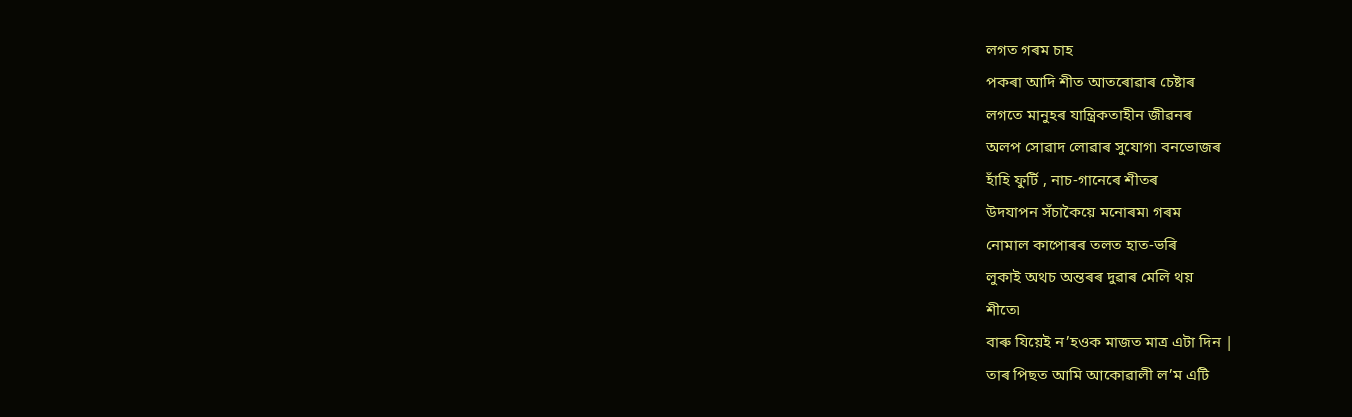লগত গৰম চাহ
পকৰা আদি শীত আতৰোৱাৰ চেষ্টাৰ
লগতে মানুহৰ যান্ত্ৰিকতাহীন জীৱনৰ
অলপ সোৱাদ লোৱাৰ সুযোগ৷ বনভোজৰ
হাঁহি ফুৰ্টি , নাচ-গানেৰে শীতৰ
উদযাপন সঁচাকৈয়ে মনোৰম৷ গৰম
নোমাল কাপোৰৰ তলত হাত-ভৰি
লুকাই অথচ অন্তৰৰ দুৱাৰ মেলি থয়
শীতে৷
বাৰু যিয়েই ন’হওক মাজত মাত্ৰ এটা দিন |
তাৰ পিছত আমি আকোৱালী ল’ম এটি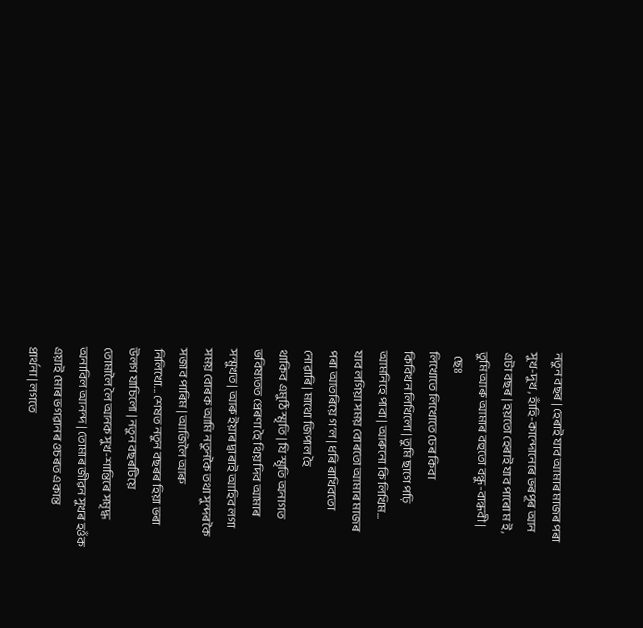নতুন বছৰ | হেৰাই যাব আমাৰ মাজৰ পৰা
সুখ-দুখ , হাঁহি-কান্দোনেৰে ভৰপূৰ আন
এটা বছৰ | হয়তো হেৰাই যাব পাৰো ম ই,
তুমি আৰু আমাৰ বহুতো বন্ধু-বান্ধবী |
  ছেঃ
লিখোতে লিখোতে ঢেৰ কিবা
কিবিখন লিখিলো | তুমি ছাগে পঢ়ি
আমনিহে পাবা | আৰুনো কি লিখিম...
যাব লগিয়া সময় বোৰতো আমাৰ মাজৰ
পৰা আতৰিয়ে গ’ল | ধৰি ৰাখিবতো
নোৱাৰি | মাথো জিপাল হৈ
থাকিব এমুঠি স্মৃতি | যি স্মৃতি অনাগত
ভবিষ্যতত প্ৰেৰণা হৈ থিয় দিব আমাৰ
সন্মুখত | আৰু ইয়াৰ দ্বাৰাই আহিব লগা
সময় বোৰক আমি নতুনকৈ তথা সুন্দৰকৈ
সজাব পাৰিম | আজিলৈ আৰু
নিলিখো... শেষত নতুন বছৰৰ হিয়া ভৰা
উলগ যাচিলো | নতুন বছৰটিয়ে
তোমালৈ লৈ আনক সুখ-শান্তিৰে সমৃদ্ধ
অনাবিল আনন্দ | তোমাৰ জীৱন সুখৰ হওঁক
এয়াই মোৰ ভগৱানৰ ওচৰত একান্ত
প্ৰাৰ্থনা | লগতে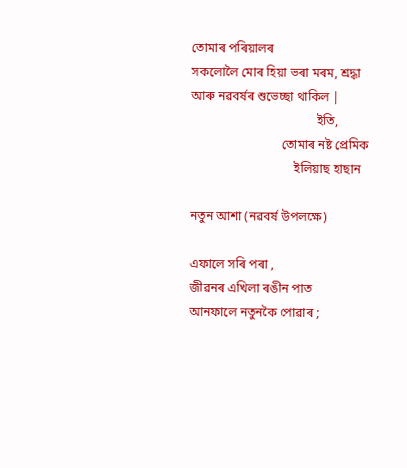তোমাৰ পৰিয়ালৰ
সকলোলৈ মোৰ হিয়া ভৰা মৰম, শ্ৰদ্ধা
আৰু নৱবৰ্ষৰ শুভেচ্ছা থাকিল |
                                        ইতি,
                             তোমাৰ নষ্ট প্ৰেমিক
                                 ইলিয়াছ হাছান

নতুন আশা (নৱবৰ্ষ উপলক্ষে)

এফালে সৰি পৰা ,
জীৱনৰ এখিলা ৰঙীন পাত
আনফালে নতুনকৈ পোৱাৰ ;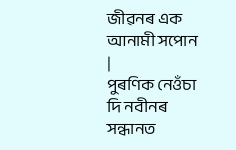জীৱনৰ এক আনামী সপোন |
পুৰণিক নেওঁচা দি নবীনৰ সন্ধানত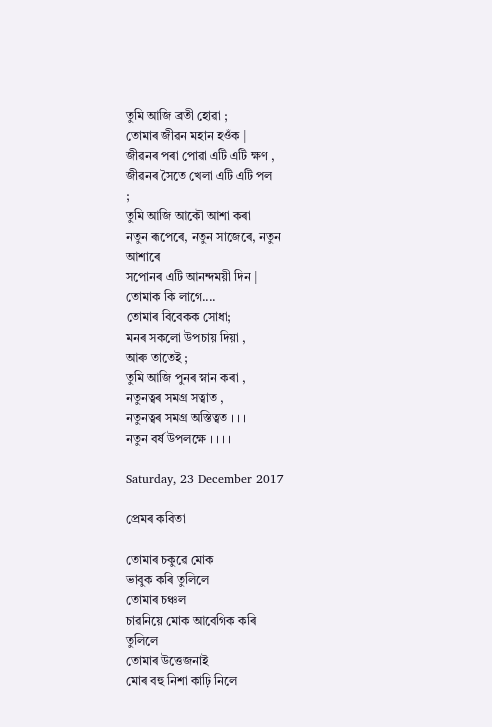তুমি আজি ব্ৰতী হোৱা ;
তোমাৰ জীৱন মহান হওঁক |
জীৱনৰ পৰা পোৱা এটি এটি ক্ষণ ,
জীৱনৰ সৈতে খেলা এটি এটি পল
;
তুমি আজি আকৌ আশা কৰা
নতুন ৰূপেৰে, নতুন সাজেৰে, নতুন
আশাৰে
সপোনৰ এটি আনন্দময়ী দিন |
তোমাক কি লাগে....
তোমাৰ বিবেকক সোধা;
মনৰ সকলো উপচায় দিয়া ,
আৰু তাতেই ;
তুমি আজি পুনৰ স্নান কৰা ,
নতুনত্বৰ সমগ্ৰ সত্বাত ,
নতুনত্বৰ সমগ্ৰ অস্তিত্বত । । ।
নতুন বৰ্ষ উপলক্ষে । । । ।

Saturday, 23 December 2017

প্ৰেমৰ কবিতা

তোমাৰ চকুৱে মোক
ভাবুক কৰি তুলিলে
তোমাৰ চঞ্চল
চাৱনিয়ে মোক আবেগিক কৰি
তুলিলে
তোমাৰ উত্তেজনাই
মোৰ বহু নিশা কাঢ়ি নিলে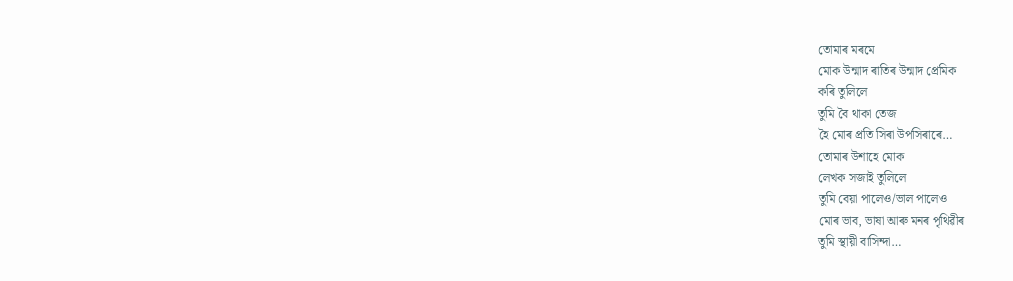তোমাৰ মৰমে
মোক উন্মাদ ৰাতিৰ উন্মাদ প্রেমিক
কৰি তুলিলে
তুমি বৈ থাকা তেজ
হৈ মোৰ প্রতি সিৰা উপসিৰাৰে…
তোমাৰ উশাহে মোক
লেখক সজাই তুলিলে
তুমি বেয়া পালেও/ভাল পালেও
মোৰ ভাব, ভাষা আৰু মনৰ পৃথিৱীৰ
তুমি স্থায়ী বাসিন্দা…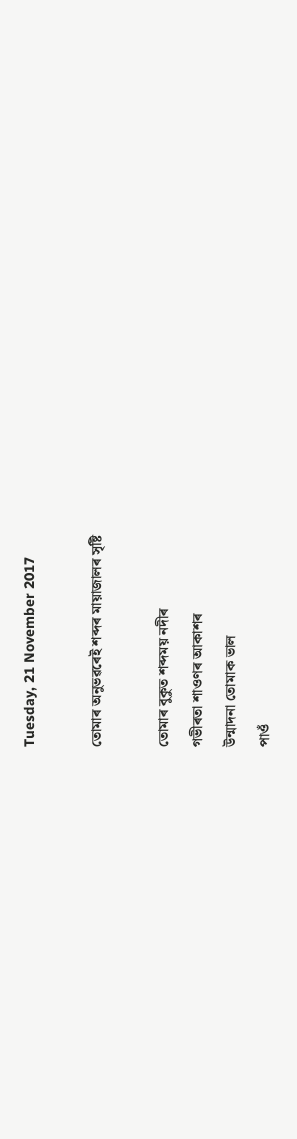Tuesday, 21 November 2017

তোমাৰ অনুভৱৰেই শব্দৰ মায়াজালৰ সৃষ্টি

তোমাৰ বুকুত শব্দময় নদীৰ
গভীৰতা শাওণৰ আকাশৰ
উন্মাদনা তোমাক ভাল
পাওঁ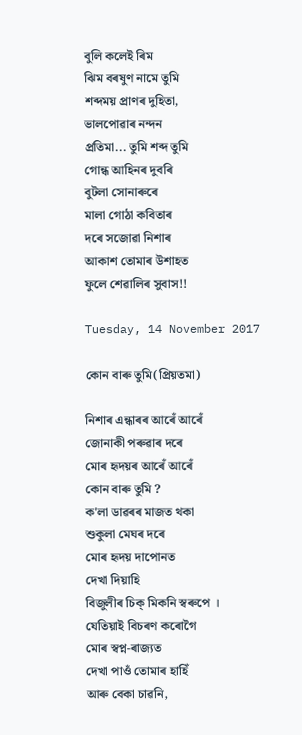বুলি কলেই ৰিম
ঝিম বৰষুণ নামে তুমি
শব্দময় প্রাণৰ দুহিতা,
ভালপোৱাৰ নন্দন
প্রতিমা... তুমি শব্দ তুমি
গোন্ধ আহিনৰ দুবৰি
বুটলা সোনাৰুৰে
মালা গোঠা কবিতাৰ
দৰে সজোৱা নিশাৰ
আকাশ তোমাৰ উশাহত
ফুলে শেৱালিৰ সুবাস!!

Tuesday, 14 November 2017

কোন বাৰু তুমি(প্ৰিয়তমা)

নিশাৰ এন্ধাৰৰ আৰেঁ আৰেঁ
জোনাকী পৰুৱাৰ দৰে
মোৰ হৃদয়ৰ আৰেঁ আৰেঁ
কোন বাৰু তুমি ?
ক'লা ডাৱৰৰ মাজত থকা
শুকুলা মেঘৰ দৰে
মোৰ হৃদয় দাপোনত
দেখা দিয়াহি
বিজুলীৰ চিক্ মিকনি স্বৰুপে ।
যেতিয়াই বিচৰণ কৰোগৈ
মোৰ স্বপ্ন-ৰাজ্যত
দেখা পাওঁ তোমাৰ হাহিঁ
আৰু বেকা চাৱনি,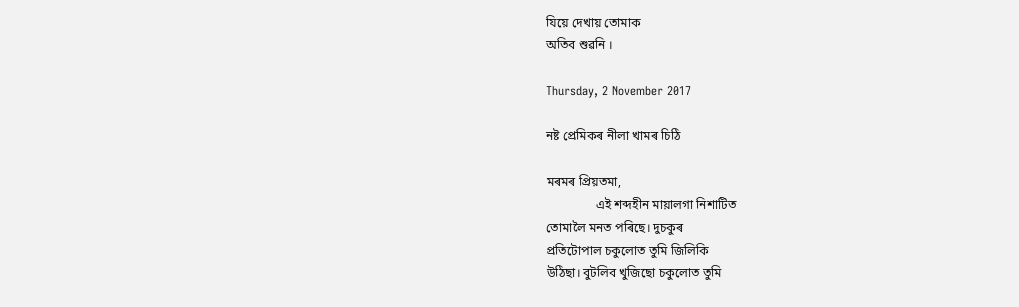যিয়ে দেখায় তোমাক
অতিব শুৱনি ।

Thursday, 2 November 2017

নষ্ট প্ৰেমিকৰ নীলা খামৰ চিঠি

মৰমৰ প্ৰিয়তমা,
                এই শব্দহীন মায়ালগা নিশাটিত
তোমালৈ মনত পৰিছে। দুচকুৰ
প্ৰতিটোপাল চকুলোত তুমি জিলিকি
উঠিছা। বুটলিব খুজিছো চকুলোত তুমি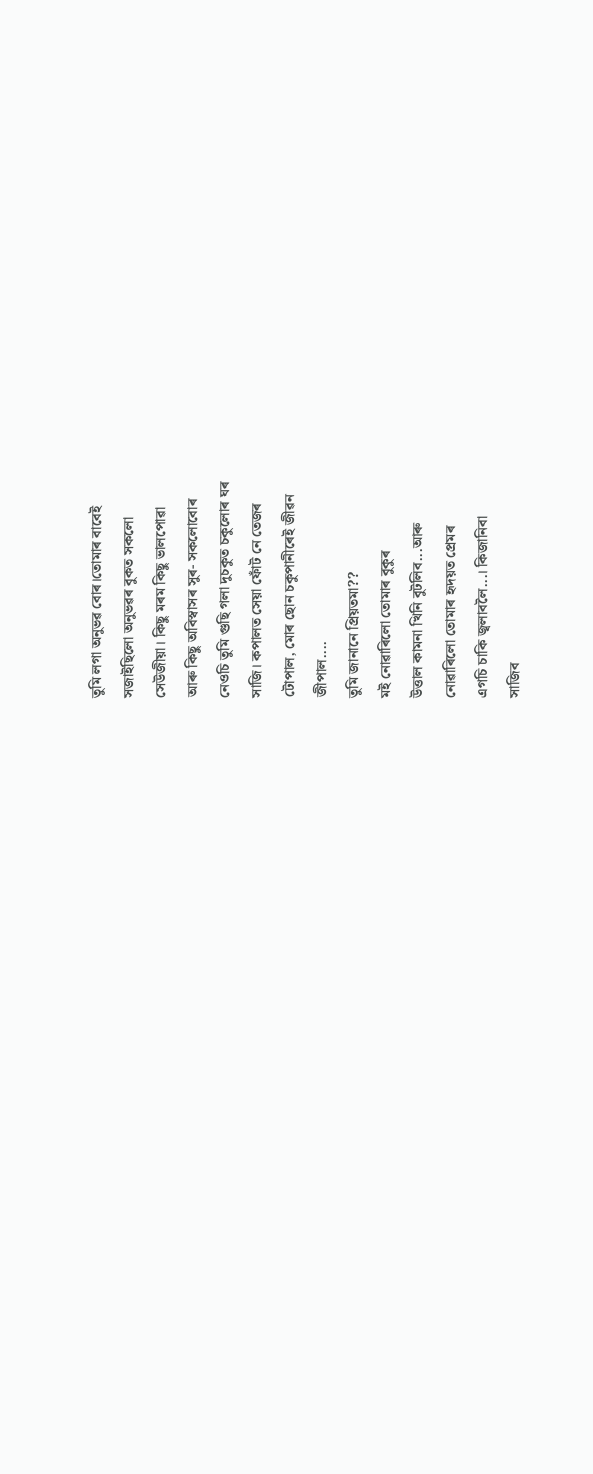তুমি লগা অনুভৱ বোৰ।তোমাৰ বাবেই
সজাইছিলো অনুভৱৰ বুকত সকলো
সেউজীয়া। কিছু মৰম কিছু ভালপোৱা
আৰু কিছু অবিস্বাসৰ সুৰ- সকলোবোৰ
নেওচি তুমি গুছি গলা দুচকুত চকুলোৰ ঘৰ
সাজি। কপালত সেয়া ফোঁট নে তেজৰ
টোপাল, মোৰ ছোন চকুপানীৰেই জীৱন
জীপাল....
তুমি জানানে প্ৰিয়তমা??
মই নোৱাৰিলো তোমাৰ বুকুৰ
উত্তাল কামনা খিনি বুটলিব...আৰু
নোৱাৰিলো তোমাৰ হৃদয়ত প্ৰেমৰ
এগচি চাকি জ্বলাবলৈ...। কিজানিবা
সাজিব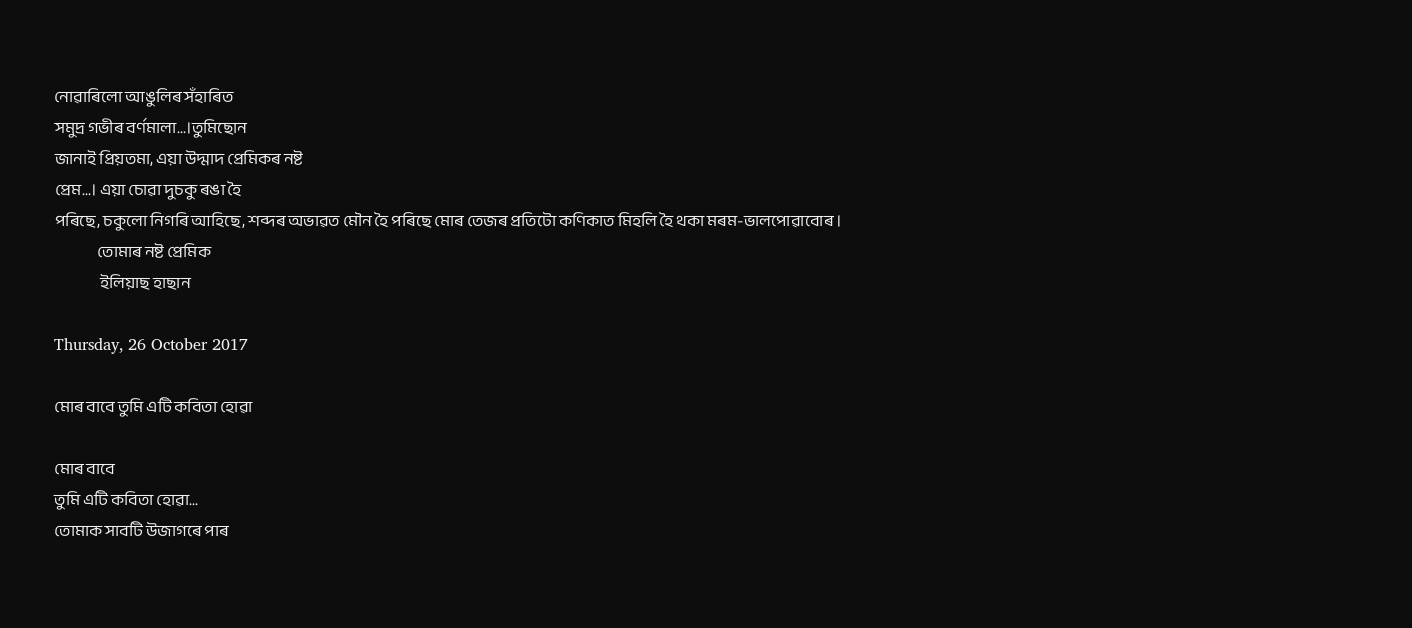নোৱাৰিলো আঙুলিৰ সঁহাৰিত
সমুদ্ৰ গভীৰ বৰ্ণমালা...।তুমিছোন
জানাই প্ৰিয়তমা, এয়া উদ্মাদ প্ৰেমিকৰ নষ্ট
প্ৰেম...। এয়া চোৱা দুচকু ৰঙা হৈ
পৰিছে, চকুলো নিগৰি আহিছে, শব্দৰ অভাৱত মৌন হৈ পৰিছে মোৰ তেজৰ প্ৰতিটো কণিকাত মিহলি হৈ থকা মৰম-ভালপোৱাবোৰ ।
               তোমাৰ নষ্ট প্ৰেমিক
                ইলিয়াছ হাছান

Thursday, 26 October 2017

মোৰ বাবে তুমি এটি কবিতা হোৱা

মোৰ বাবে
তুমি এটি কবিতা হোৱা...
তোমাক সাবটি উজাগৰে পাৰ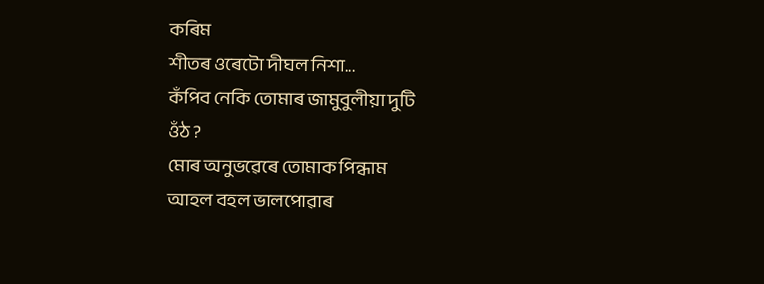কৰিম
শীতৰ ওৰেটো দীঘল নিশা...
কঁপিব নেকি তোমাৰ জামুবুলীয়া দুটি
ওঁঠ ?
মোৰ অনুভৱেৰে তোমাক পিন্ধাম
আহল বহল ভালপোৱাৰ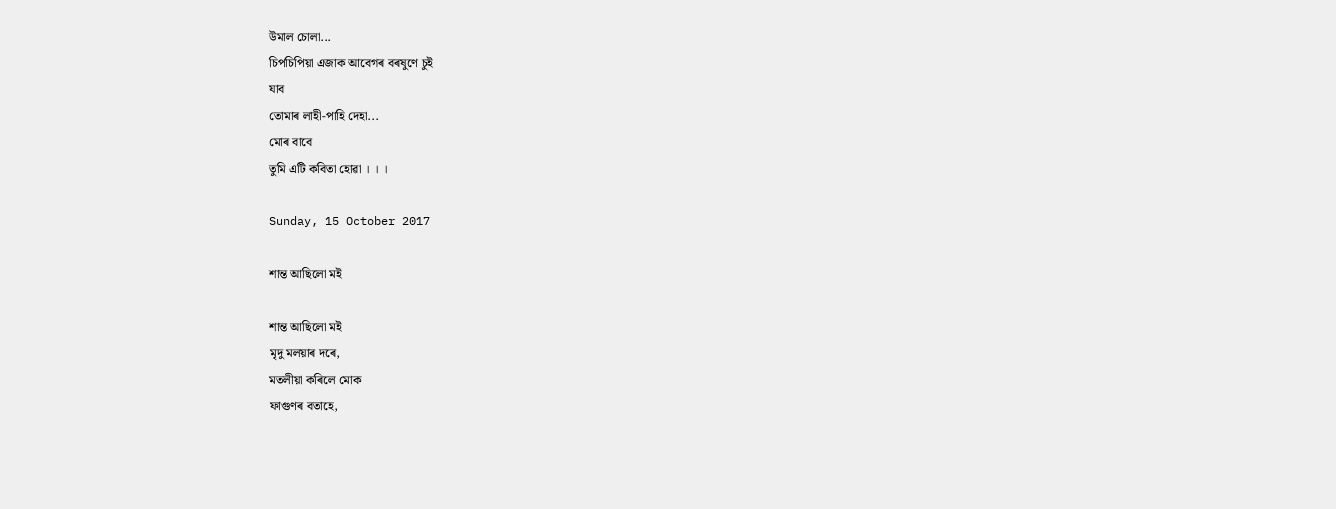উমাল চোলা...
চিপচিপিয়া এজাক আবেগৰ বৰষুণে চুই
যাব
তোমাৰ লাহী-পাহি দেহা...
মোৰ বাবে
তুমি এটি কবিতা হোৱা । । ।

Sunday, 15 October 2017

শান্ত আছিলো মই

শান্ত আছিলো মই
মৃদু মলয়াৰ দৰে,
মতলীয়া কৰিলে মোক
ফাগুণৰ বতাহে,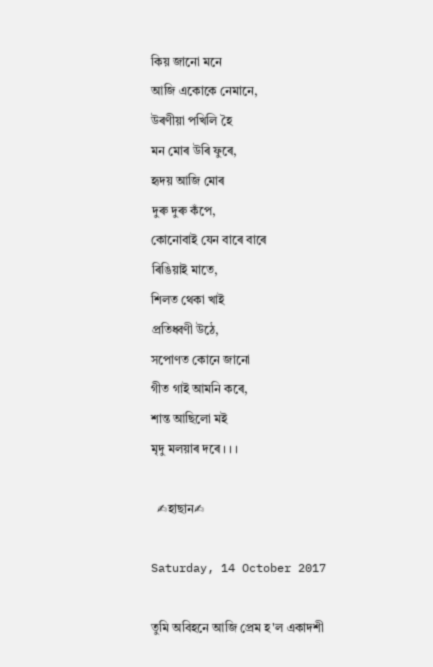কিয় জানো মনে
আজি একোকে নেমানে,
উৰণীয়া পখিলি হৈ
মন মোৰ উৰি ফুৰে,
হৃদয় আজি মোৰ
দুৰু দুৰু কঁপে,
কোনোবাই যেন বাৰে বাৰে
ৰিঙিয়াই মাতে,
শিলত থেকা খাই
প্ৰতিধ্বণী উঠে,
সপোণত কোনে জানো
গীত গাই আমনি কৰে,
শান্ত আছিলো মই
মৃদু মলয়াৰ দৰে । । ।

  ✍হাছান✍

Saturday, 14 October 2017

তুমি অবিহনে আজি প্রেম হ'ল একাদশী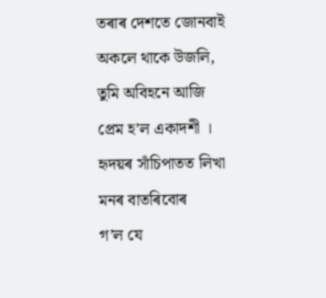তৰাৰ দেশতে জোনবাই
অকলে থাকে উজলি,
তুমি অবিহনে আজি
প্রেম হ’ল একাদশী ।
হৃদয়ৰ সাঁচিপাতত লিখা
মনৰ বাতৰিবোৰ
গ’ল যে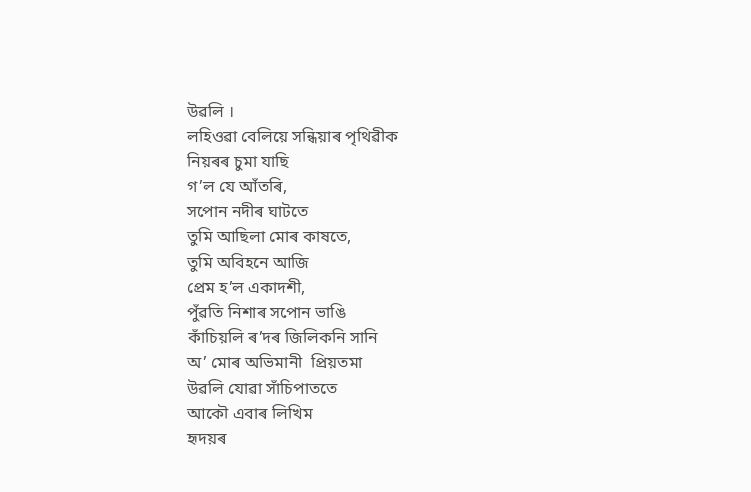উৱলি ।
লহিওৱা বেলিয়ে সন্ধিয়াৰ পৃথিৱীক
নিয়ৰৰ চুমা যাছি
গ’ল যে আঁতৰি,
সপোন নদীৰ ঘাটতে
তুমি আছিলা মোৰ কাষতে,
তুমি অবিহনে আজি
প্রেম হ’ল একাদশী,
পুঁৱতি নিশাৰ সপোন ভাঙি
কাঁচিয়লি ৰ’দৰ জিলিকনি সানি
অ’ মোৰ অভিমানী  প্ৰিয়তমা
উৱলি যোৱা সাঁচিপাততে
আকৌ এবাৰ লিখিম
হৃদয়ৰ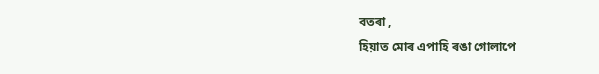বতৰা ,
হিয়াত মোৰ এপাহি ৰঙা গোলাপে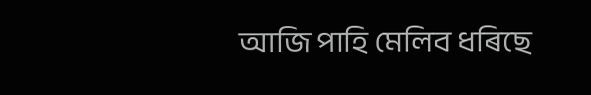আজি পাহি মেলিব ধৰিছে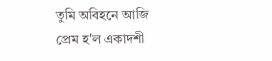তুমি অবিহনে আজি
প্ৰেম হ'ল একাদশী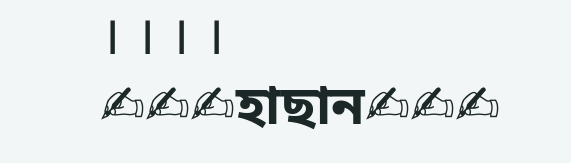। । । ।
✍✍✍হাছান✍✍✍